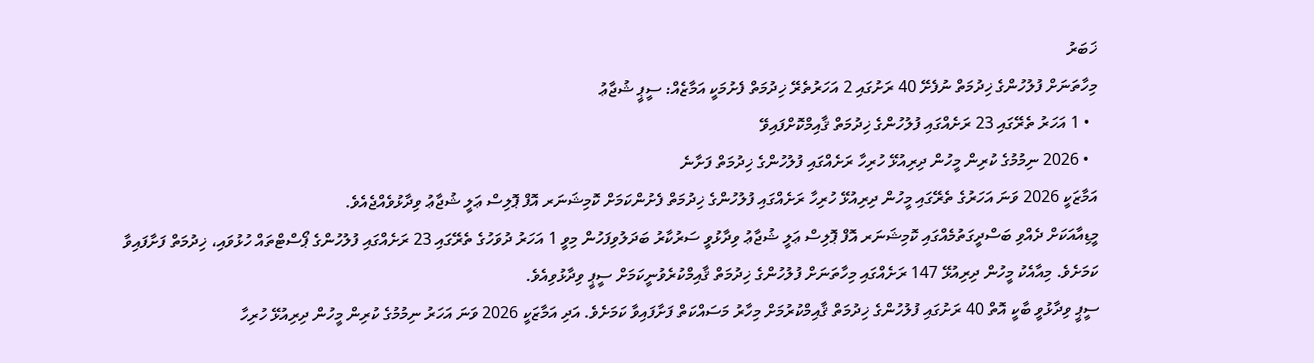ޚަބަރު
މިހާތަނަށް ފުލުހުންގެ ޚިދުމަތް ނުފެށޭ 40 ރަށުގައި 2 އަހަރުތެރޭ ޚިދުމަތް ފެށުމަކީ އަމާޒެއް: ސީޕީ ޝުޖާޢު
  • 1 އަހަރު ތެރޭގައި 23 ރަށެއްގައި ފުލުހުންގެ ޚިދުމަތް ޤާއިމްކޮށްފައިވޭ
  • 2026 ނިމުމުގެ ކުރިން މީހުން ދިރިއުޅޭ ހުރިހާ ރަށެއްގައި ފުލުހުންގެ ޚިދުމަތް ފަށާނެ
އަމާޒަކީ 2026 ވަނަ އަހަރުގެ ތެރޭގައި މީހުން ދިރިއުޅޭ ހުރިހާ ރަށެއްގައި ފުލުހުންގެ ޚިދުމަތް ފެށުންކަމަށް ކޮމިޝަނަރ އޮފް ޕޮލިސް ޢަލީ ޝުޖާޢު ވިދާޅުވެއްޖެއެވެ.
މީޑިއާއަކަށް ދެއްވި ބަސްދީގަތުމެއްގައި ކޮމިޝަނަރ އޮފް ޕޮލިސް ޢަލީ ޝުޖާޢު ވިދާޅުވީ ސަރުކާރު ބަދަލުވިފަހުން މިވީ 1 އަހަރު ދުވަހުގެ ތެރޭގައި 23 ރަށެއްގައި ފުލުހުންގެ ޕޯސްޓްތައް ހުޅުވައި، ޚިދުމަތް ފަށާފައިވާ ކަމަށެވެ. މިއާއެކު މީހުން ދިރިއުޅޭ 147 ރަށެއްގައި މިހާތަނަށް ފުލުހުންގެ ޚިދުމަތް ޤާއިމްކުރެވުނީކަމަށް ސީޕީ ވިދާޅުވިއެވެ.
ސީޕީ ވިދާޅުވީ ބާކީ އޮތް 40 ރަށުގައި ފުލުހުންގެ ޚިދުމަތް ޤާއިމްކުރުމަށް މިހާރު މަސައްކަތް ފަށާފައިވާ ކަމަށެވެ. އަދި އަމާޒަކީ 2026 ވަނަ އަހަރު ނިމުމުގެ ކުރިން މީހުން ދިރިއުޅޭ ހުރިހާ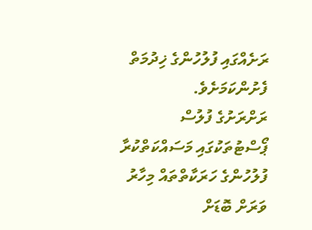ރަށެއްގައި ފުލުހުންގެ ޚިދުމަތް ފެށުންކަމަށެވެ.
ރަށްރަށުގެ ފުލުސް ޕޯސްޓުތަކުގައި މަސައްކަތްކުރާ ފުލުހުންގެ ހަރަކާތްތައް މިހާރު ވަރަށް ބޮޑަށް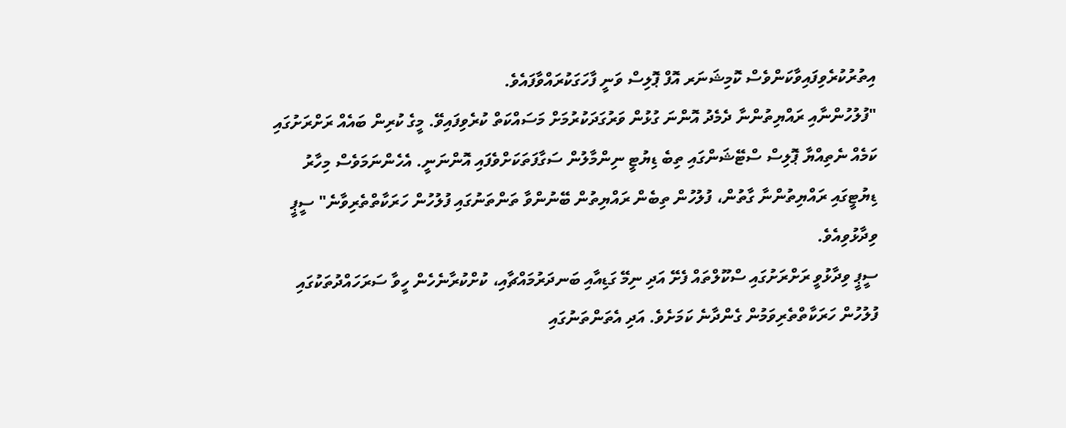އިތުރުކުރެވިފައިވާކަންވެސް ކޮމިޝަނަރ އޮފް ޕޮލިސް ވަނީ ފާހަގަކުރައްވާފައެވެ.
"ފުލުހުންނާއި ރައްޔިތުންނާ ދެމެދު އޮންނަ ގުޅުން ވަރުގަދަކުރުމަށް މަސައްކަތް ކުރެވިފައިވޭ. މީގެ ކުރިން ބައެއް ރަށްރަށުގައި ކަމެއް ނެތިއްޔާ ޕޮލިސް ސްޓޭޝަންގައި ތިބެ ޑިޔުޓީ ނިންމާލުން ސަގާފަތަކަށްވެފައި އޮންނަނީ. އެހެންނަމަވެސް މިހާރު ޑިޔުޓީގައި ރައްޔިތުންނާ ގާތުން، ފުލުހުން ތިބެން ރައްޔިތުން ބޭނުންވާ ތަންތަނުގައި ފުލުހުން ހަރަކާތްތެރިވާނެ" ސީޕީ ވިދާޅުވިއެވެ.
ސީޕީ ވިދާޅުވީ ރަށްރަށުގައި ސްކޫލްތައް ފެށޭ އަދި ނިމޭ ގަޑިއާއި ބަނދަރުމައްޗާއި، ކުށްކުރާނެހެން ހީވާ ސަރަހައްދުތަކުގައި ފުލުހުން ހަރަކާތްތެރިވަމުން ގެންދާނެ ކަމަށެވެ. އަދި އެތަންތަނުގައި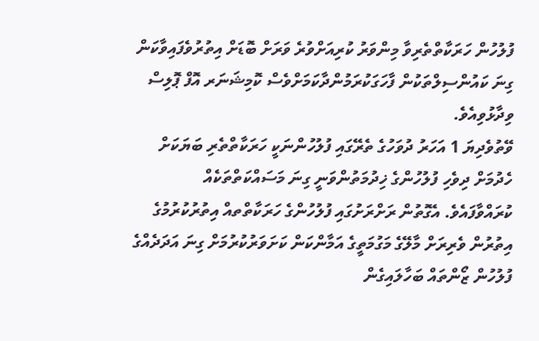ފުލުހުން ހަރަކާތްތެރިވާ މިންވަރު ކުރިއަށްވުރެ ވަރަށް ބޮޑަށް އިތުރުވެފައިވާކަން ގިނަ ކައުންސިލްތަކުން ފާހަގަކުރަމުންދާކަމަށްވެސް ކޮމިޝަނަރ އޮފް ޕޮލިސް ވިދާޅުވިއެވެ.
ވޭތުވެދިޔަ 1 އަހަރު ދުވަހުގެ ތެރޭގައި ފުލުހުންނަކީ ހަރަކާތްތެރި ބަޔަކަށް ހެދުމަށް ދިވެހި ފުލުހުންގެ ޚިދުމަތުންވަނީ ގިނަ މަސައްކަތްތަކެއް ކުރައްވާފައެވެ. އެގޮތުން ރަށްރަށުގައި ފުލުހުންގެ ހަރަކާތްތއް އިތުރުކުރުމުގެ އިތުރުން ވެރިރަށް މާލޭގެ މަގުމަތީގެ އަމާންކަން ކަށަވަރުކުރުމަށް ގިނަ އަދަދެއްގެ ފުލުހުން ޒޯންތައް ބަހާލައިގެން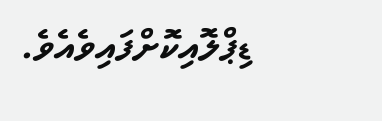ޑިޕްލޮއިކޮށްފައިވެއެވެ.